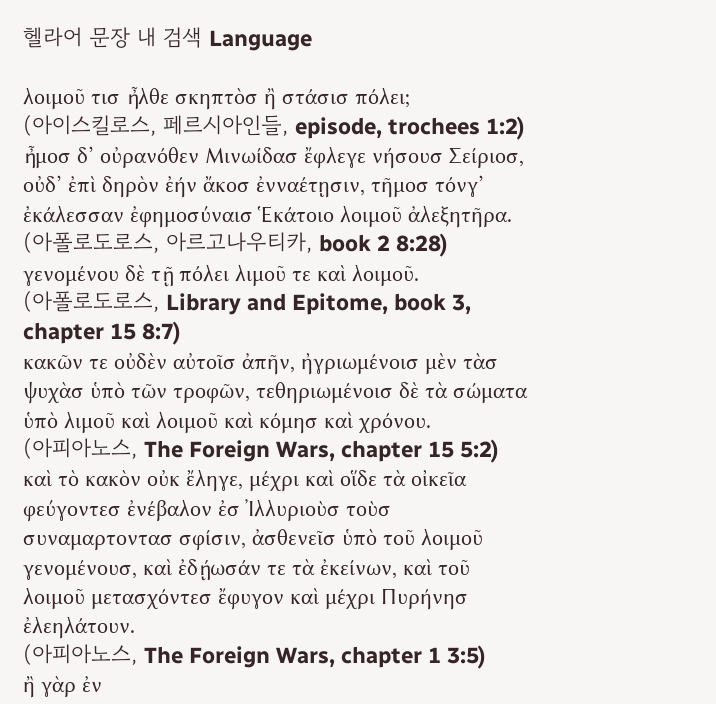헬라어 문장 내 검색 Language

λοιμοῦ τισ ἦλθε σκηπτὸσ ἢ στάσισ πόλει;
(아이스킬로스, 페르시아인들, episode, trochees 1:2)
ἦμοσ δ’ οὐρανόθεν Μινωίδασ ἔφλεγε νήσουσ Σείριοσ, οὐδ’ ἐπὶ δηρὸν ἐήν ἄκοσ ἐνναέτῃσιν, τῆμοσ τόνγ’ ἐκάλεσσαν ἐφημοσύναισ Ἑκάτοιο λοιμοῦ ἀλεξητῆρα.
(아폴로도로스, 아르고나우티카, book 2 8:28)
γενομένου δὲ τῇ πόλει λιμοῦ τε καὶ λοιμοῦ.
(아폴로도로스, Library and Epitome, book 3, chapter 15 8:7)
κακῶν τε οὐδὲν αὐτοῖσ ἀπῆν, ἠγριωμένοισ μὲν τὰσ ψυχὰσ ὑπὸ τῶν τροφῶν, τεθηριωμένοισ δὲ τὰ σώματα ὑπὸ λιμοῦ καὶ λοιμοῦ καὶ κόμησ καὶ χρόνου.
(아피아노스, The Foreign Wars, chapter 15 5:2)
καὶ τὸ κακὸν οὐκ ἔληγε, μέχρι καὶ οἵδε τὰ οἰκεῖα φεύγοντεσ ἐνέβαλον ἐσ Ἰλλυριοὺσ τοὺσ συναμαρτοντασ σφίσιν, ἀσθενεῖσ ὑπὸ τοῦ λοιμοῦ γενομένουσ, καὶ ἐδῄωσάν τε τὰ ἐκείνων, καὶ τοῦ λοιμοῦ μετασχόντεσ ἔφυγον καὶ μέχρι Πυρήνησ ἐλεηλάτουν.
(아피아노스, The Foreign Wars, chapter 1 3:5)
ἢ γὰρ ἐν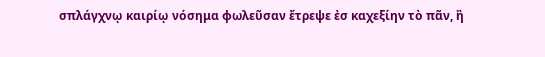σπλάγχνῳ καιρίῳ νόσημα φωλεῦσαν ἔτρεψε ἐσ καχεξίην τὸ πᾶν, ἢ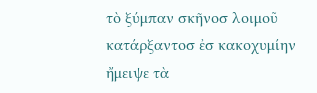τὸ ξύμπαν σκῆνοσ λοιμοῦ κατάρξαντοσ ἐσ κακοχυμίην ἤμειψε τὰ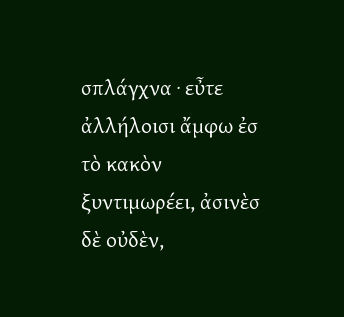σπλάγχνα · εὖτε ἀλλήλοισι ἄμφω ἐσ τὸ κακὸν ξυντιμωρέει, ἀσινὲσ δὲ οὐδὲν,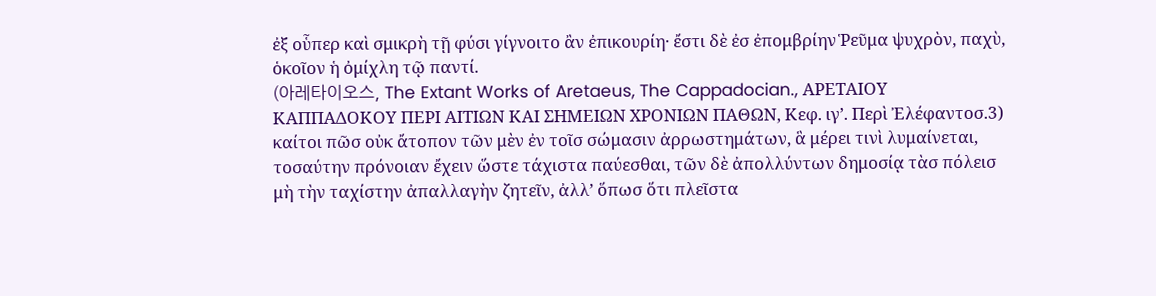ἐξ οὗπερ καὶ σμικρὴ τῇ φύσι γίγνοιτο ἂν ἐπικουρίη· ἔστι δὲ ἐσ ἐπομβρίην Ῥεῦμα ψυχρὸν, παχὺ, ὁκοῖον ἡ ὀμίχλη τῷ παντί.
(아레타이오스, The Extant Works of Aretaeus, The Cappadocian., ΑΡΕΤΑΙΟΥ ΚΑΠΠΑΔΟΚΟΥ ΠΕΡΙ ΑΙΤΙΩΝ ΚΑΙ ΣΗΜΕΙΩΝ ΧΡΟΝΙΩΝ ΠΑΘΩΝ, Κεφ. ιγ’. Περὶ Ἐλέφαντοσ.3)
καίτοι πῶσ οὐκ ἄτοπον τῶν μὲν ἐν τοῖσ σώμασιν ἀρρωστημάτων, ἃ μέρει τινὶ λυμαίνεται, τοσαύτην πρόνοιαν ἔχειν ὥστε τάχιστα παύεσθαι, τῶν δὲ ἀπολλύντων δημοσίᾳ τὰσ πόλεισ μὴ τὴν ταχίστην ἀπαλλαγὴν ζητεῖν, ἀλλ’ ὅπωσ ὅτι πλεῖστα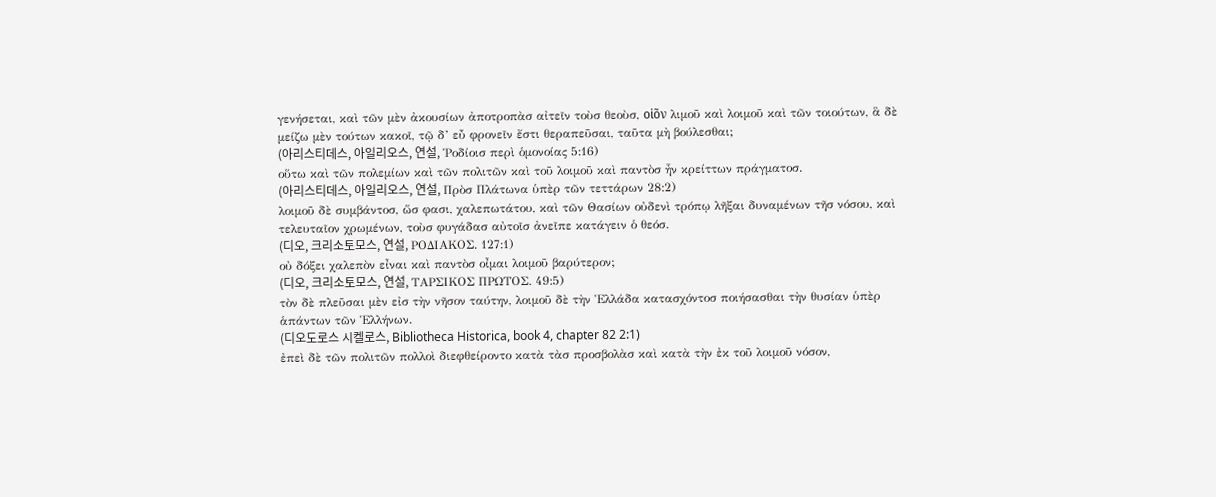γενήσεται, καὶ τῶν μὲν ἀκουσίων ἀποτροπὰσ αἰτεῖν τοὺσ θεοὺσ, οἱο͂ν λιμοῦ καὶ λοιμοῦ καὶ τῶν τοιούτων, ἃ δὲ μείζω μὲν τούτων κακοῖ, τῷ δ’ εὖ φρονεῖν ἔστι θεραπεῦσαι, ταῦτα μὴ βούλεσθαι;
(아리스티데스, 아일리오스, 연설, Ῥοδίοισ περὶ ὁμονοίας 5:16)
οὕτω καὶ τῶν πολεμίων καὶ τῶν πολιτῶν καὶ τοῦ λοιμοῦ καὶ παντὸσ ἦν κρείττων πράγματοσ.
(아리스티데스, 아일리오스, 연설, Πρὸσ Πλάτωνα ὑπὲρ τῶν τεττάρων 28:2)
λοιμοῦ δὲ συμβάντοσ, ὥσ φασι, χαλεπωτάτου, καὶ τῶν Θασίων οὐδενὶ τρόπῳ λῆξαι δυναμένων τῆσ νόσου, καὶ τελευταῖον χρωμένων, τοὺσ φυγάδασ αὐτοῖσ ἀνεῖπε κατάγειν ὁ θεόσ.
(디오, 크리소토모스, 연설, ΡΟΔΙΑΚΟΣ. 127:1)
οὐ δόξει χαλεπὸν εἶναι καὶ παντὸσ οἶμαι λοιμοῦ βαρύτερον;
(디오, 크리소토모스, 연설, ΤΑΡΣΙΚΟΣ ΠΡΩΤΟΣ. 49:5)
τὸν δὲ πλεῦσαι μὲν εἰσ τὴν νῆσον ταύτην, λοιμοῦ δὲ τὴν Ἑλλάδα κατασχόντοσ ποιήσασθαι τὴν θυσίαν ὑπὲρ ἁπάντων τῶν Ἑλλήνων.
(디오도로스 시켈로스, Bibliotheca Historica, book 4, chapter 82 2:1)
ἐπεὶ δὲ τῶν πολιτῶν πολλοὶ διεφθείροντο κατὰ τὰσ προσβολὰσ καὶ κατὰ τὴν ἐκ τοῦ λοιμοῦ νόσον,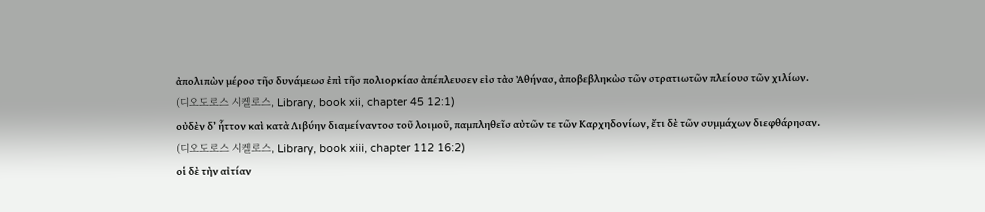ἀπολιπὼν μέροσ τῆσ δυνάμεωσ ἐπὶ τῆσ πολιορκίασ ἀπέπλευσεν εἰσ τὰσ Ἀθήνασ, ἀποβεβληκὼσ τῶν στρατιωτῶν πλείουσ τῶν χιλίων.
(디오도로스 시켈로스, Library, book xii, chapter 45 12:1)
οὐδὲν δ’ ἧττον καὶ κατὰ Λιβύην διαμείναντοσ τοῦ λοιμοῦ, παμπληθεῖσ αὐτῶν τε τῶν Καρχηδονίων, ἔτι δὲ τῶν συμμάχων διεφθάρησαν.
(디오도로스 시켈로스, Library, book xiii, chapter 112 16:2)
οἱ δὲ τὴν αἰτίαν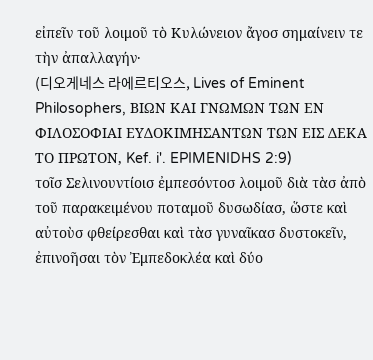εἰπεῖν τοῦ λοιμοῦ τὸ Κυλώνειον ἄγοσ σημαίνειν τε τὴν ἀπαλλαγήν·
(디오게네스 라에르티오스, Lives of Eminent Philosophers, ΒΙΩΝ ΚΑΙ ΓΝΩΜΩΝ ΤΩΝ ΕΝ ΦΙΛΟΣΟΦΙΑΙ ΕΥΔΟΚΙΜΗΣΑΝΤΩΝ ΤΩΝ ΕΙΣ ΔΕΚΑ ΤΟ ΠΡΩΤΟΝ, Kef. i'. EPIMENIDHS 2:9)
τοῖσ Σελινουντίοισ ἐμπεσόντοσ λοιμοῦ διὰ τὰσ ἀπὸ τοῦ παρακειμένου ποταμοῦ δυσωδίασ, ὥστε καὶ αὐτοὺσ φθείρεσθαι καὶ τὰσ γυναῖκασ δυστοκεῖν, ἐπινοῆσαι τὸν Ἐμπεδοκλέα καὶ δύο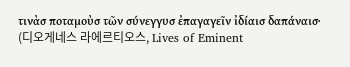τινὰσ ποταμοὺσ τῶν σύνεγγυσ ἐπαγαγεῖν ἰδίαισ δαπάναισ·
(디오게네스 라에르티오스, Lives of Eminent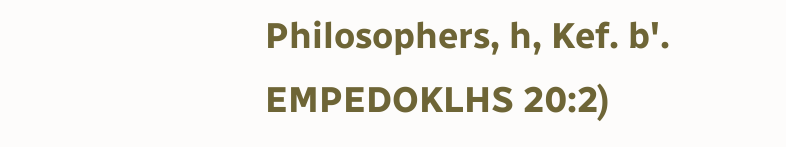Philosophers, h, Kef. b'. EMPEDOKLHS 20:2)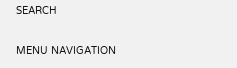SEARCH

MENU NAVIGATION